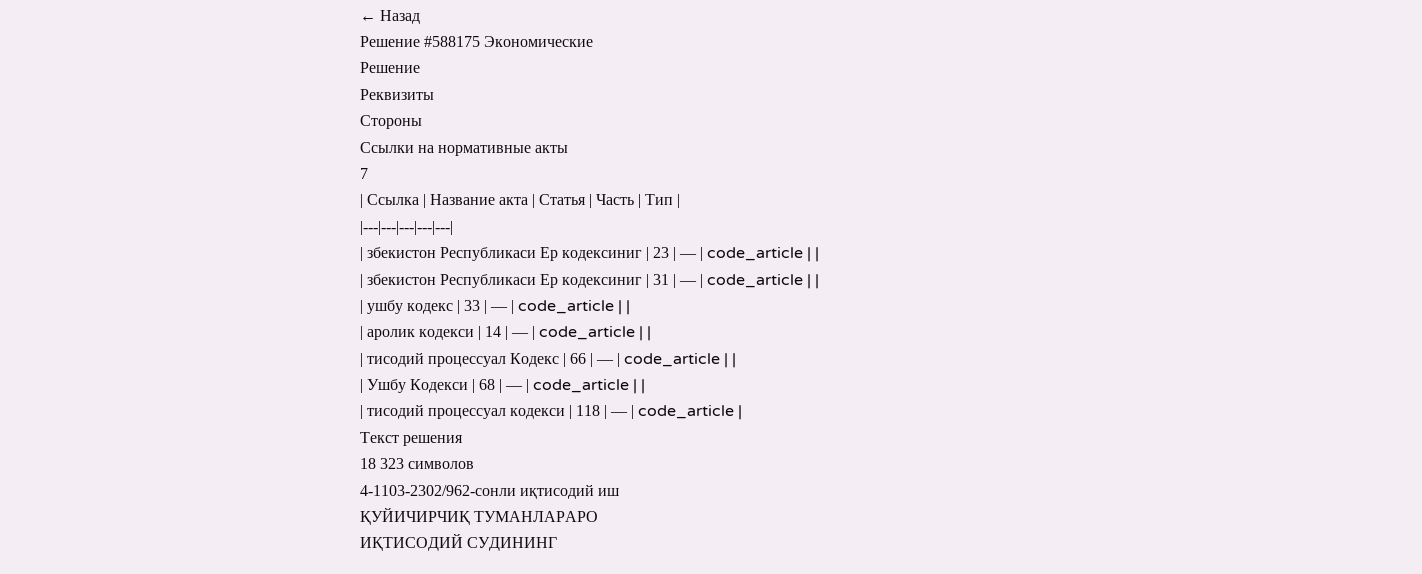← Назад
Решение #588175 Экономические
Решение
Реквизиты
Стороны
Ссылки на нормативные акты
7
| Ссылка | Название акта | Статья | Часть | Тип |
|---|---|---|---|---|
| збекистон Республикаси Ер кодексиниг | 23 | — | code_article | |
| збекистон Республикаси Ер кодексиниг | 31 | — | code_article | |
| ушбу кодекс | 33 | — | code_article | |
| аролик кодекси | 14 | — | code_article | |
| тисодий процессуал Кодекс | 66 | — | code_article | |
| Ушбу Кодекси | 68 | — | code_article | |
| тисодий процессуал кодекси | 118 | — | code_article |
Текст решения
18 323 символов
4-1103-2302/962-сонли иқтисодий иш
ҚУЙИЧИРЧИҚ ТУМАНЛАРАРО
ИҚТИСОДИЙ СУДИНИНГ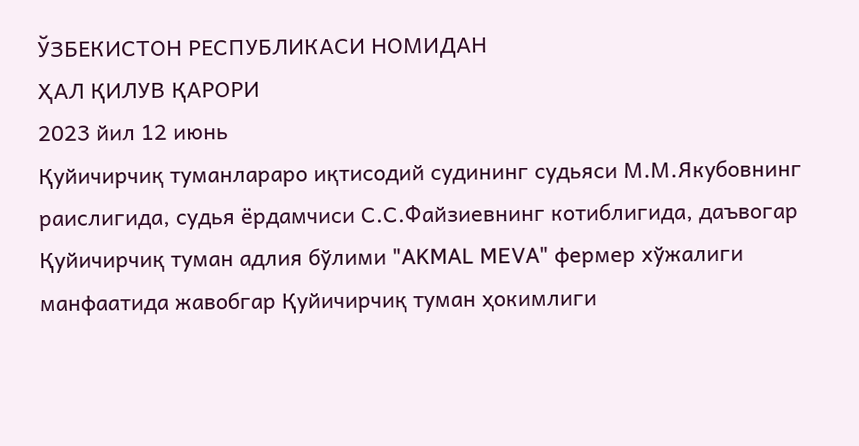ЎЗБЕКИСТОН РЕСПУБЛИКАСИ НОМИДАН
ҲАЛ ҚИЛУВ ҚАРОРИ
2023 йил 12 июнь
Қуйичирчиқ туманлараро иқтисодий судининг судьяси М.М.Якубовнинг
раислигида, судья ёрдамчиси С.С.Файзиевнинг котиблигида, даъвогар
Қуйичирчиқ туман адлия бўлими "AKMAL MEVA" фермер хўжалиги
манфаатида жавобгар Қуйичирчиқ туман ҳокимлиги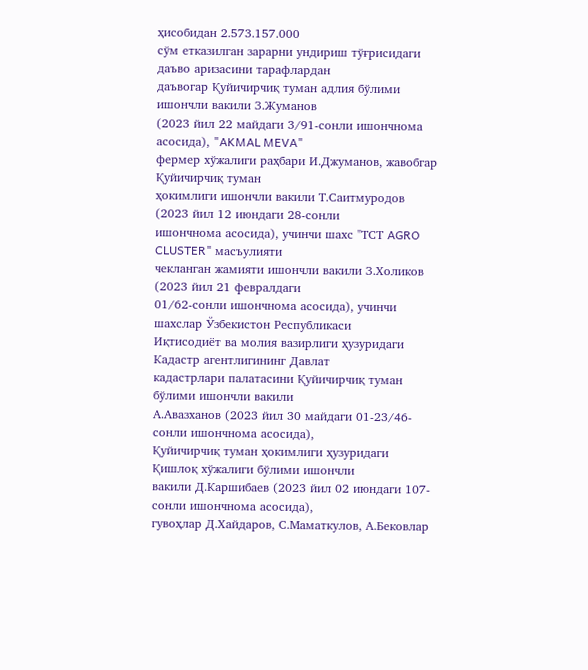ҳисобидан 2.573.157.000
сўм етказилган зарарни ундириш тўғрисидаги даъво аризасини тарафлардан
даъвогар Қуйичирчиқ туман адлия бўлими ишончли вакили З.Жуманов
(2023 йил 22 майдаги 3/91-сонли ишончнома асосида), "AKMAL MEVA"
фермер хўжалиги раҳбари И.Джуманов, жавобгар Қуйичирчиқ туман
ҳокимлиги ишончли вакили Т.Саитмуродов (2023 йил 12 июндаги 28-сонли
ишончнома асосида), учинчи шахс "ТСТ AGRO CLUSTER" масъулияти
чекланган жамияти ишончли вакили З.Холиков (2023 йил 21 февралдаги
01/62-сонли ишончнома асосида), учинчи шахслар Ўзбекистон Республикаси
Иқтисодиёт ва молия вазирлиги ҳузуридаги Кадастр агентлигининг Давлат
кадастрлари палатасини Қуйичирчиқ туман бўлими ишончли вакили
А.Авазханов (2023 йил 30 майдаги 01-23/46-сонли ишончнома асосида),
Қуйичирчиқ туман ҳокимлиги ҳузуридаги Қишлоқ хўжалиги бўлими ишончли
вакили Д.Каршибаев (2023 йил 02 июндаги 107-сонли ишончнома асосида),
гувоҳлар Д.Хайдаров, С.Маматкулов, А.Бековлар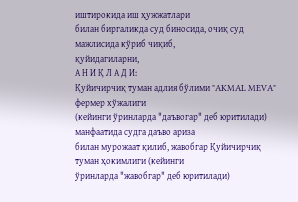иштирокида иш ҳужжатлари
билан биргаликда суд биносида, очиқ суд мажлисида кўриб чиқиб,
қуйидагиларни,
А Н И Қ Л А Д И:
Қуйичирчиқ туман адлия бўлими "AKMAL MEVA" фермер хўжалиги
(кейинги ўринларда "даъвогар" деб юритилади) манфаатида судга даъво ариза
билан мурожаат қилиб, жавобгар Қуйичирчиқ туман ҳокимлиги (кейинги
ўринларда "жавобгар" деб юритилади)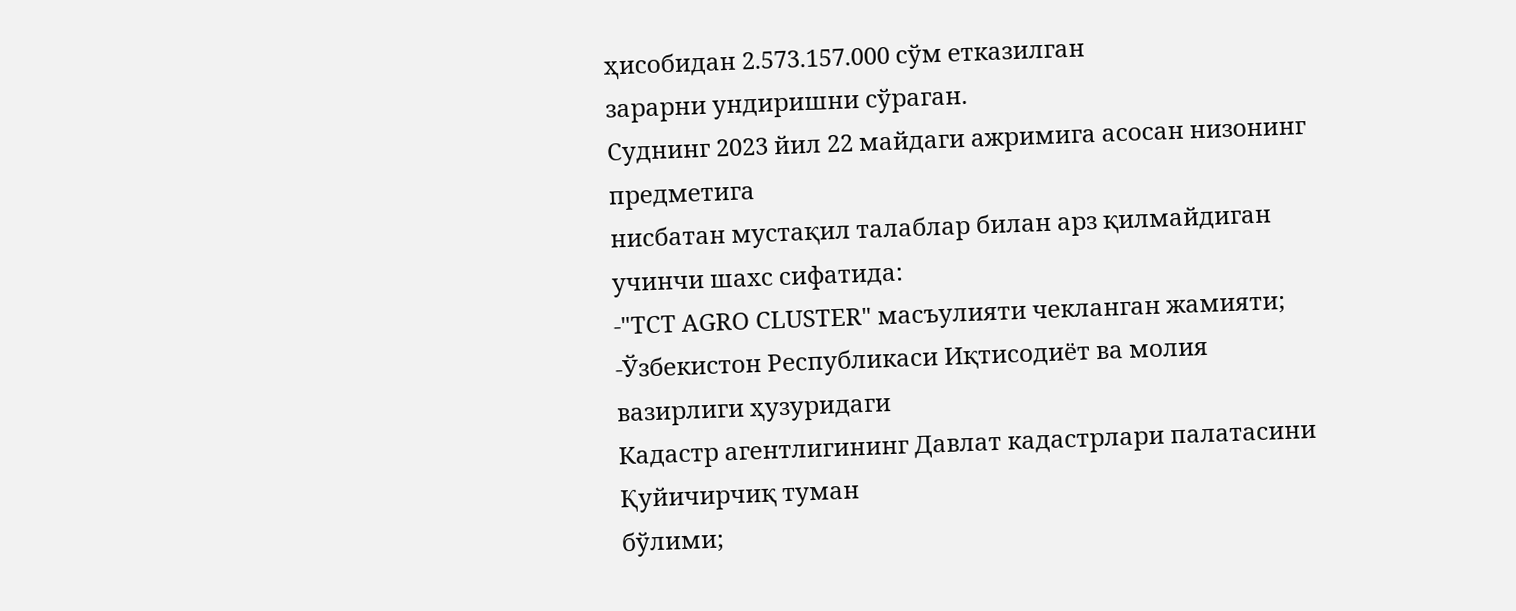ҳисобидан 2.573.157.000 сўм етказилган
зарарни ундиришни сўраган.
Суднинг 2023 йил 22 майдаги ажримига асосан низонинг предметига
нисбатан мустақил талаблар билан арз қилмайдиган учинчи шахс сифатида:
-"ТСТ AGRO CLUSTER" масъулияти чекланган жамияти;
-Ўзбекистон Республикаси Иқтисодиёт ва молия вазирлиги ҳузуридаги
Кадастр агентлигининг Давлат кадастрлари палатасини Қуйичирчиқ туман
бўлими;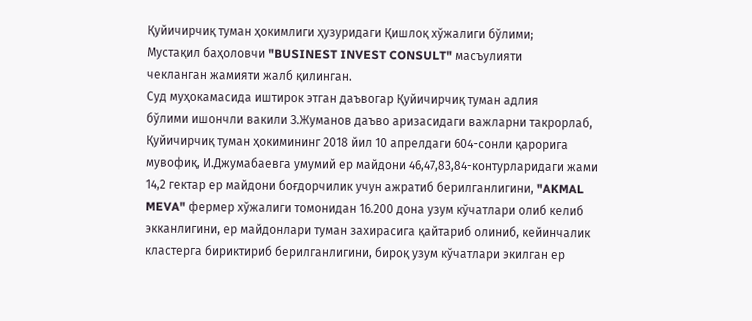Қуйичирчиқ туман ҳокимлиги ҳузуридаги Қишлоқ хўжалиги бўлими;
Мустақил баҳоловчи "BUSINEST INVEST CONSULT" масъулияти
чекланган жамияти жалб қилинган.
Суд муҳокамасида иштирок этган даъвогар Қуйичирчиқ туман адлия
бўлими ишончли вакили З.Жуманов даъво аризасидаги важларни такрорлаб,
Қуйичирчиқ туман ҳокимининг 2018 йил 10 апрелдаги 604-сонли қарорига
мувофиқ, И.Джумабаевга умумий ер майдони 46,47,83,84-контурларидаги жами
14,2 гектар ер майдони боғдорчилик учун ажратиб берилганлигини, "AKMAL
MEVA" фермер хўжалиги томонидан 16.200 дона узум кўчатлари олиб келиб
экканлигини, ер майдонлари туман захирасига қайтариб олиниб, кейинчалик
кластерга бириктириб берилганлигини, бироқ узум кўчатлари экилган ер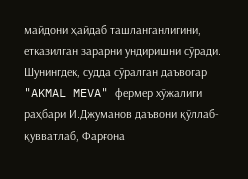майдони ҳайдаб ташланганлигини, етказилган зарарни ундиришни сўради.
Шунингдек, судда сўралган даъвогар "AKMAL MEVA" фермер хўжалиги
раҳбари И.Джуманов даъвони қўллаб-қувватлаб, Фарғона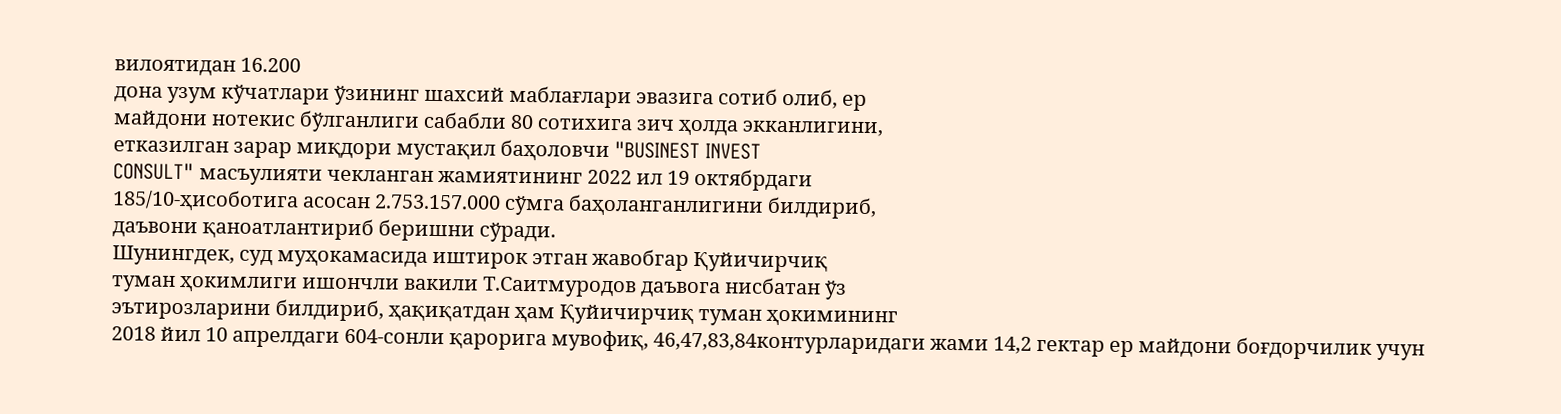вилоятидан 16.200
дона узум кўчатлари ўзининг шахсий маблағлари эвазига сотиб олиб, ер
майдони нотекис бўлганлиги сабабли 80 сотихига зич ҳолда экканлигини,
етказилган зарар миқдори мустақил баҳоловчи "BUSINEST INVEST
CONSULT" масъулияти чекланган жамиятининг 2022 ил 19 октябрдаги
185/10-ҳисоботига асосан 2.753.157.000 сўмга баҳоланганлигини билдириб,
даъвони қаноатлантириб беришни сўради.
Шунингдек, суд муҳокамасида иштирок этган жавобгар Қуйичирчиқ
туман ҳокимлиги ишончли вакили Т.Саитмуродов даъвога нисбатан ўз
эътирозларини билдириб, ҳақиқатдан ҳам Қуйичирчиқ туман ҳокимининг
2018 йил 10 апрелдаги 604-сонли қарорига мувофиқ, 46,47,83,84контурларидаги жами 14,2 гектар ер майдони боғдорчилик учун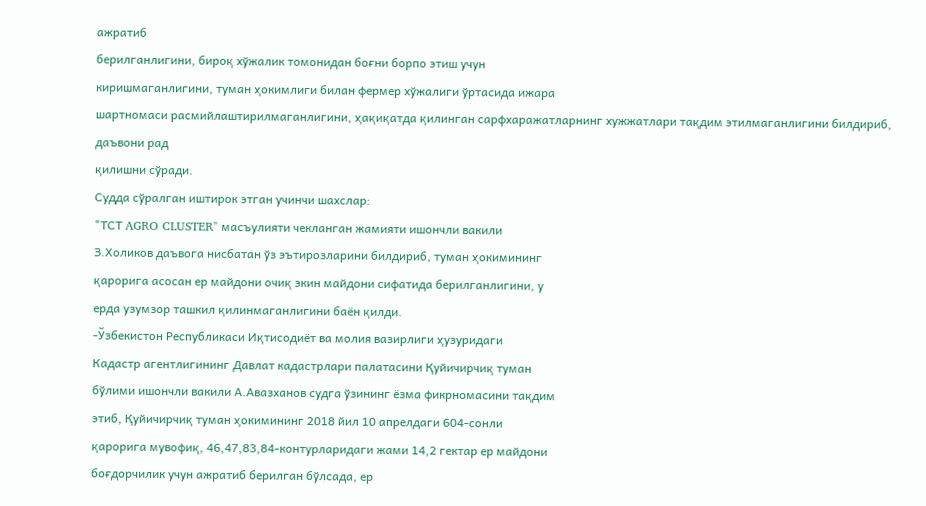ажратиб
берилганлигини, бироқ хўжалик томонидан боғни борпо этиш учун
киришмаганлигини, туман ҳокимлиги билан фермер хўжалиги ўртасида ижара
шартномаси расмийлаштирилмаганлигини, ҳақиқатда қилинган сарфхаражатларнинг хужжатлари тақдим этилмаганлигини билдириб, даъвони рад
қилишни сўради.
Судда сўралган иштирок этган учинчи шахслар:
"ТСТ AGRO CLUSTER" масъулияти чекланган жамияти ишончли вакили
З.Холиков даъвога нисбатан ўз эътирозларини билдириб, туман ҳокимининг
қарорига асосан ер майдони очиқ экин майдони сифатида берилганлигини, у
ерда узумзор ташкил қилинмаганлигини баён қилди.
-Ўзбекистон Республикаси Иқтисодиёт ва молия вазирлиги ҳузуридаги
Кадастр агентлигининг Давлат кадастрлари палатасини Қуйичирчиқ туман
бўлими ишончли вакили А.Авазханов судга ўзининг ёзма фикрномасини тақдим
этиб, Қуйичирчиқ туман ҳокимининг 2018 йил 10 апрелдаги 604-сонли
қарорига мувофиқ, 46,47,83,84-контурларидаги жами 14,2 гектар ер майдони
боғдорчилик учун ажратиб берилган бўлсада, ер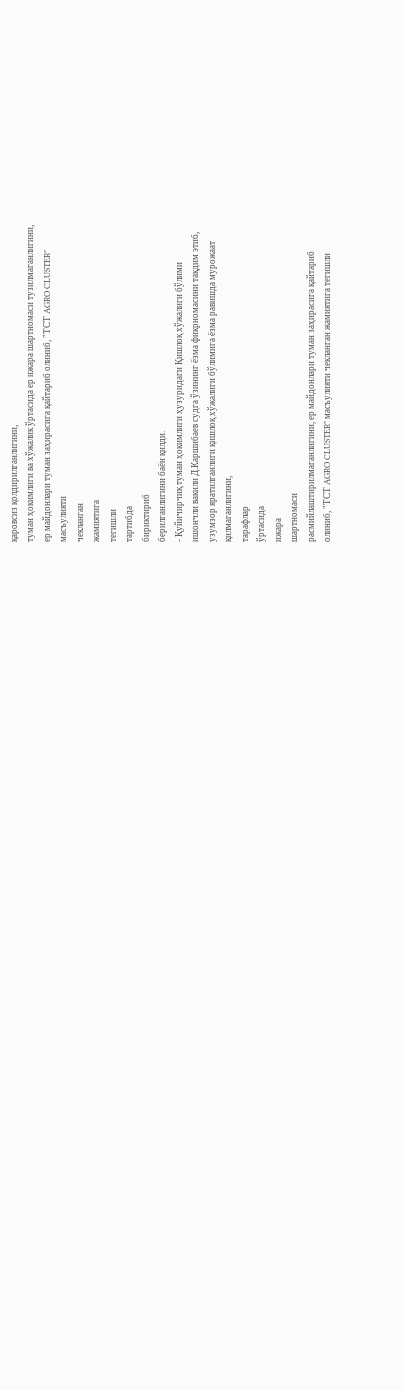қаровсиз қолдирилганлигини,
туман ҳокимлиги ва хўжалик ўртасида ер ижара шартномаси тузилмаганлигини,
ер майдонлари туман заҳирасига қайтариб олиниб, "ТСТ AGRO CLUSTER"
масъулияти
чекланган
жамиятига
тегишли
тартибда
бириктириб
берилганлигини баён қилди.
- Қуйичирчиқ туман ҳокимлиги ҳузуридаги Қишлоқ хўжалиги бўлими
ишончли вакили Д.Каршибаев судга ўзининг ёзма фикрномасини тақдим этиб,
узумзор яратилганлиги қишлоқ хўжалиги бўлимига ёзма равишда мурожаат
қилмаганлигини,
тарафлар
ўртасида
ижара
шартномаси
расмийлаштирилмаганлигини, ер майдонлари туман заҳирасига қайтариб
олиниб, "ТСТ AGRO CLUSTER" масъулияти чекланган жамиятига тегишли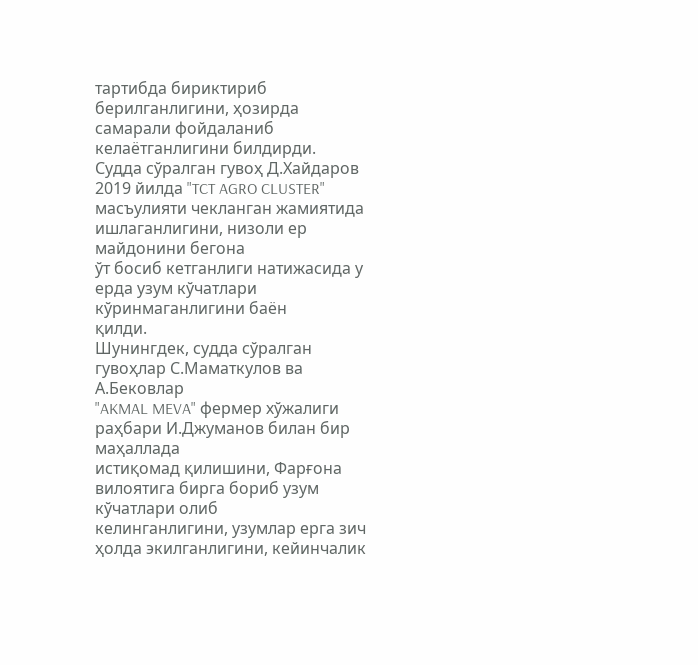тартибда бириктириб берилганлигини, ҳозирда самарали фойдаланиб
келаётганлигини билдирди.
Судда сўралган гувоҳ Д.Хайдаров 2019 йилда "TCT AGRO CLUSTER"
масъулияти чекланган жамиятида ишлаганлигини, низоли ер майдонини бегона
ўт босиб кетганлиги натижасида у ерда узум кўчатлари кўринмаганлигини баён
қилди.
Шунингдек, судда сўралган гувоҳлар С.Маматкулов ва А.Бековлар
"AKMAL MEVA" фермер хўжалиги раҳбари И.Джуманов билан бир маҳаллада
истиқомад қилишини, Фарғона вилоятига бирга бориб узум кўчатлари олиб
келинганлигини, узумлар ерга зич ҳолда экилганлигини, кейинчалик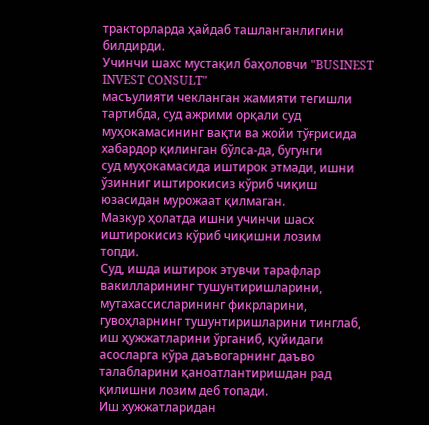тракторларда ҳайдаб ташланганлигини билдирди.
Учинчи шахс мустақил баҳоловчи "BUSINEST INVEST CONSULT"
масъулияти чекланган жамияти тегишли тартибда, суд ажрими орқали суд
муҳокамасининг вақти ва жойи тўғрисида хабардор қилинган бўлса-да, бугунги
суд муҳокамасида иштирок этмади, ишни ўзинниг иштирокисиз кўриб чиқиш
юзасидан мурожаат қилмаган.
Мазкур ҳолатда ишни учинчи шасх иштирокисиз кўриб чиқишни лозим
топди.
Суд, ишда иштирок этувчи тарафлар вакилларининг тушунтиришларини,
мутахассисларининг фикрларини, гувоҳларнинг тушунтиришларини тинглаб,
иш ҳужжатларини ўрганиб, қуйидаги асосларга кўра даъвогарнинг даъво
талабларини қаноатлантиришдан рад қилишни лозим деб топади.
Иш хужжатларидан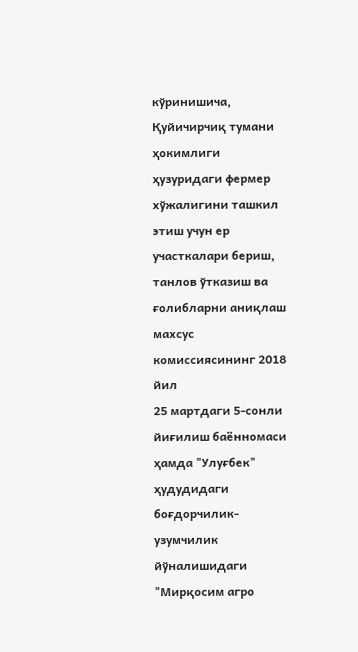кўринишича, Қуйичирчиқ тумани ҳокимлиги
ҳузуридаги фермер хўжалигини ташкил этиш учун ер участкалари бериш,
танлов ўтказиш ва ғолибларни аниқлаш махсус комиссиясининг 2018 йил
25 мартдаги 5-сонли йиғилиш баённомаси ҳамда "Улуғбек" ҳудудидаги
боғдорчилик-узумчилик йўналишидаги "Мирқосим агро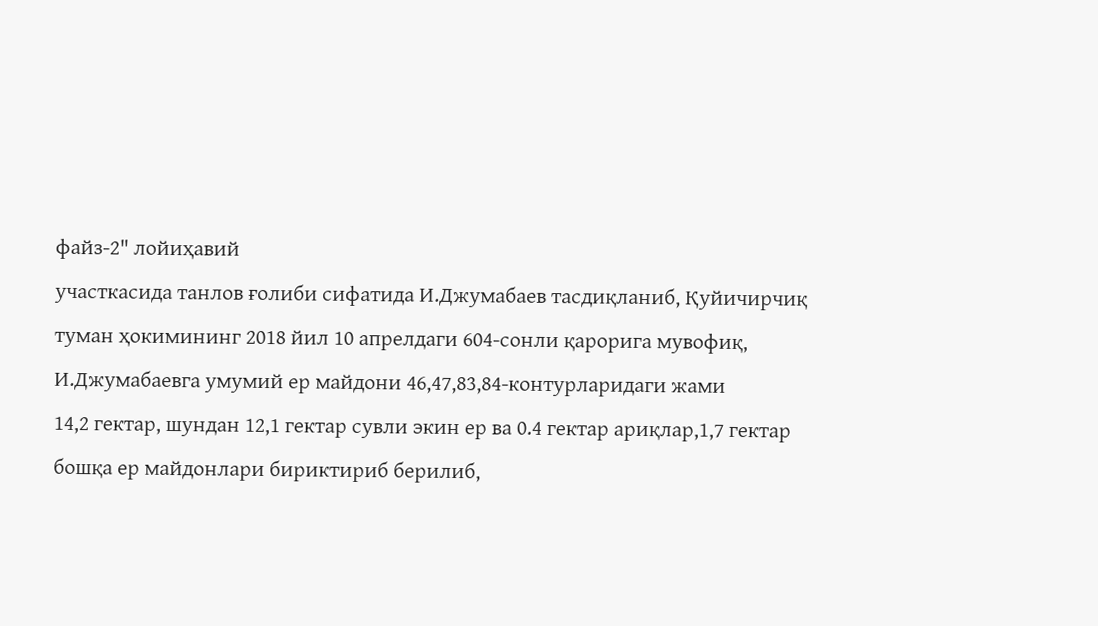файз-2" лойиҳавий
участкасида танлов ғолиби сифатида И.Джумабаев тасдиқланиб, Қуйичирчиқ
туман ҳокимининг 2018 йил 10 апрелдаги 604-сонли қарорига мувофиқ,
И.Джумабаевга умумий ер майдони 46,47,83,84-контурларидаги жами
14,2 гектар, шундан 12,1 гектар сувли экин ер ва 0.4 гектар ариқлар,1,7 гектар
бошқа ер майдонлари бириктириб берилиб,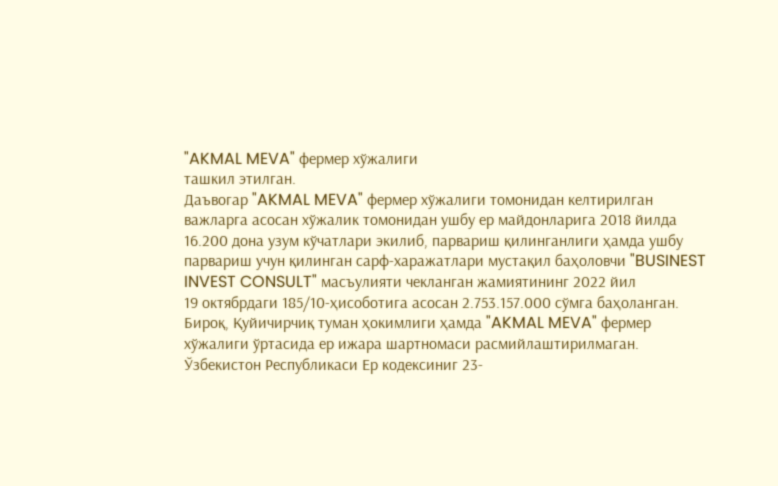"AKMAL MEVA" фермер хўжалиги
ташкил этилган.
Даъвогар "AKMAL MEVA" фермер хўжалиги томонидан келтирилган
важларга асосан хўжалик томонидан ушбу ер майдонларига 2018 йилда
16.200 дона узум кўчатлари экилиб, парвариш қилинганлиги ҳамда ушбу
парвариш учун қилинган сарф-харажатлари мустақил баҳоловчи "BUSINEST
INVEST CONSULT" масъулияти чекланган жамиятининг 2022 йил
19 октябрдаги 185/10-ҳисоботига асосан 2.753.157.000 сўмга баҳоланган.
Бироқ, Қуйичирчиқ туман ҳокимлиги ҳамда "AKMAL MEVA" фермер
хўжалиги ўртасида ер ижара шартномаси расмийлаштирилмаган.
Ўзбекистон Республикаси Ер кодексиниг 23-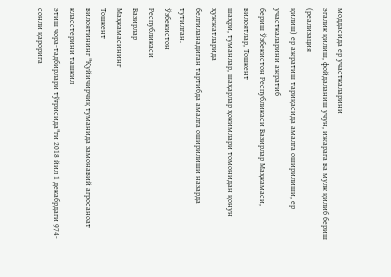моддасида ер участкаларини
эгалик қилиш, фойдаланиш учун, ижарага ва мулк қилиб бериш (реализация
қилиш) ер ажратиш тариқасида амалга оширилиши, ер участкаларини ажратиб
бериш Ўзбекистон Республикаси Вазирлар Маҳкамаси, вилоятлар, Тошкент
шаҳри, туманлар, шаҳарлар ҳокимлари томонидан қонун ҳужжатларида
белгиланадиган тартибда амалга оширилиши назарда тутилган.
Ўзбекистон
Республикаси
Вазирлар
Маҳкамасининг
Тошкент
вилоятининг "Қуйичирчиқ туманида замонавий агросаноат класстерини ташкил
этиш чора-тадбирлари тўғрисида"ги 2018 йил 1 декабрдаги 974-сонли қарорига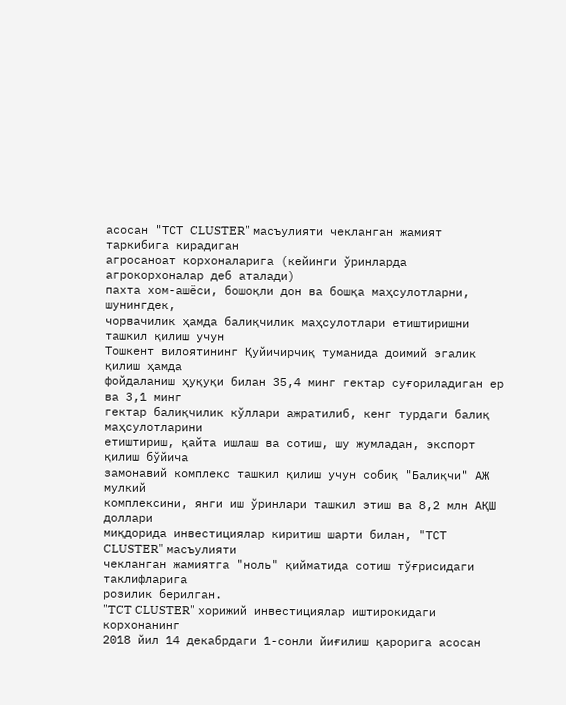асосан "ТСТ CLUSTER" масъулияти чекланган жамият таркибига кирадиган
агросаноат корхоналарига (кейинги ўринларда агрокорхоналар деб аталади)
пахта хом-ашёси, бошоқли дон ва бошқа маҳсулотларни, шунингдек,
чорвачилик ҳамда балиқчилик маҳсулотлари етиштиришни ташкил қилиш учун
Тошкент вилоятининг Қуйичирчиқ туманида доимий эгалик қилиш ҳамда
фойдаланиш ҳуқуқи билан 35,4 минг гектар суғориладиган ер ва 3,1 минг
гектар балиқчилик кўллари ажратилиб, кенг турдаги балиқ маҳсулотларини
етиштириш, қайта ишлаш ва сотиш, шу жумладан, экспорт қилиш бўйича
замонавий комплекс ташкил қилиш учун собиқ "Балиқчи" АЖ мулкий
комплексини, янги иш ўринлари ташкил этиш ва 8,2 млн АҚШ доллари
миқдорида инвестициялар киритиш шарти билан, "ТСТ CLUSTER" масъулияти
чекланган жамиятга "ноль" қийматида сотиш тўғрисидаги таклифларига
розилик берилган.
"TCT CLUSTER" хорижий инвестициялар иштирокидаги корхонанинг
2018 йил 14 декабрдаги 1-сонли йиғилиш қарорига асосан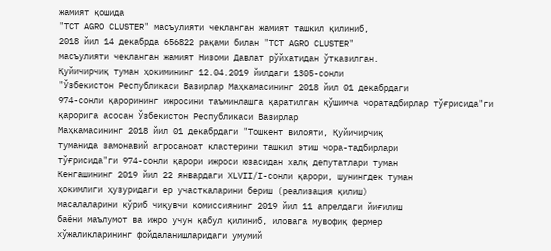жамият қошида
"TCT AGRO CLUSTER" масъулияти чекланган жамият ташкил қилиниб,
2018 йил 14 декабрда 656822 рақами билан "TCT AGRO CLUSTER"
масъулияти чекланган жамият Низоми Давлат рўйхатидан ўтказилган.
Қуйичирчиқ туман ҳокимининг 12.04.2019 йилдаги 1305-сонли
"Ўзбекистон Республикаси Вазирлар Маҳкамасининг 2018 йил 01 декабрдаги
974-сонли қарорининг ижросини таъминлашга қаратилган қўшимча чоратадбирлар тўғрисида"ги қарорига асосан Ўзбекистон Республикаси Вазирлар
Маҳкамасининг 2018 йил 01 декабрдаги "Тошкент вилояти, Қуйичирчиқ
туманида замонавий агросаноат кластерини ташкил этиш чора-тадбирлари
тўғрисида"ги 974-сонли қарори ижроси юзасидан халқ депутатлари туман
Кенгашининг 2019 йил 22 январдаги XLVII/I-сонли қарори, шунингдек туман
ҳокимлиги ҳузуридаги ер участкаларини бериш (реализация қилиш)
масалаларини кўриб чиқувчи комиссиянинг 2019 йил 11 апрелдаги йиғилиш
баёни маълумот ва ижро учун қабул қилиниб, иловага мувофиқ фермер
хўжаликларининг фойдаланишларидаги умумий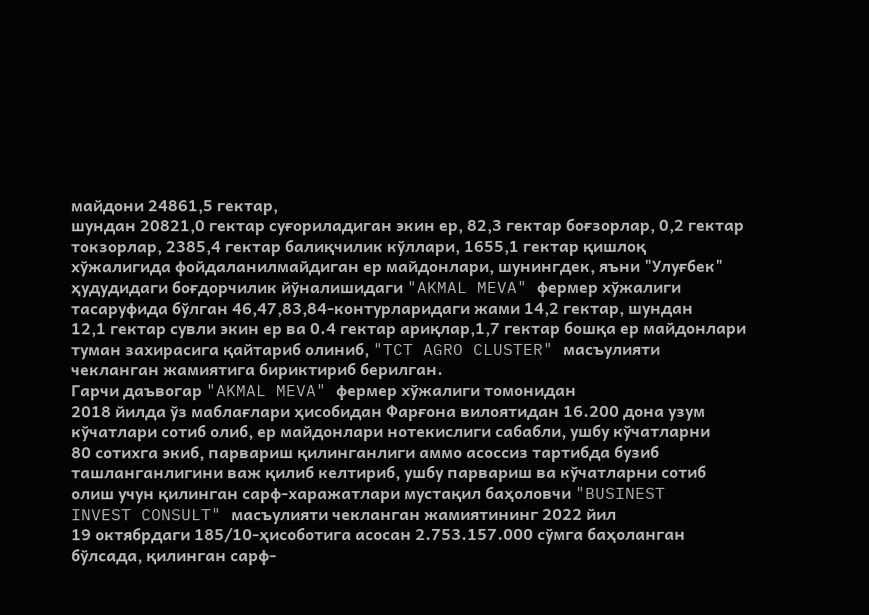майдони 24861,5 гектар,
шундан 20821,0 гектар суғориладиган экин ер, 82,3 гектар боғзорлар, 0,2 гектар
токзорлар, 2385,4 гектар балиқчилик кўллари, 1655,1 гектар қишлоқ
хўжалигида фойдаланилмайдиган ер майдонлари, шунингдек, яъни "Улуғбек"
ҳудудидаги боғдорчилик йўналишидаги "AKMAL MEVA" фермер хўжалиги
тасаруфида бўлган 46,47,83,84-контурларидаги жами 14,2 гектар, шундан
12,1 гектар сувли экин ер ва 0.4 гектар ариқлар,1,7 гектар бошқа ер майдонлари
туман захирасига қайтариб олиниб, "TCT AGRO CLUSTER" масъулияти
чекланган жамиятига бириктириб берилган.
Гарчи даъвогар "AKMAL MEVA" фермер хўжалиги томонидан
2018 йилда ўз маблағлари ҳисобидан Фарғона вилоятидан 16.200 дона узум
кўчатлари сотиб олиб, ер майдонлари нотекислиги сабабли, ушбу кўчатларни
80 сотихга экиб, парвариш қилинганлиги аммо асоссиз тартибда бузиб
ташланганлигини важ қилиб келтириб, ушбу парвариш ва кўчатларни сотиб
олиш учун қилинган сарф-харажатлари мустақил баҳоловчи "BUSINEST
INVEST CONSULT" масъулияти чекланган жамиятининг 2022 йил
19 октябрдаги 185/10-ҳисоботига асосан 2.753.157.000 сўмга баҳоланган
бўлсада, қилинган сарф-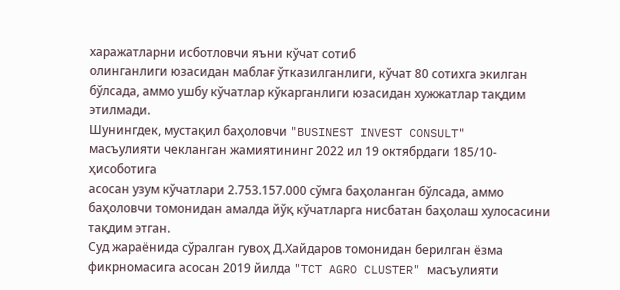харажатларни исботловчи яъни кўчат сотиб
олинганлиги юзасидан маблағ ўтказилганлиги, кўчат 80 сотихга экилган
бўлсада, аммо ушбу кўчатлар кўкарганлиги юзасидан хужжатлар тақдим
этилмади.
Шунингдек, мустақил баҳоловчи "BUSINEST INVEST CONSULT"
масъулияти чекланган жамиятининг 2022 ил 19 октябрдаги 185/10-ҳисоботига
асосан узум кўчатлари 2.753.157.000 сўмга баҳоланган бўлсада, аммо
баҳоловчи томонидан амалда йўқ кўчатларга нисбатан баҳолаш хулосасини
тақдим этган.
Суд жараёнида сўралган гувоҳ Д.Хайдаров томонидан берилган ёзма
фикрномасига асосан 2019 йилда "TCT AGRO CLUSTER" масъулияти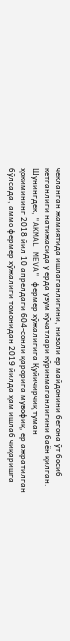чекланган жамиятида ишлаганлигини, низоли ер майдонини бегона ўт босиб
кетганлиги натижасида у ерда узум кўчатлари кўринмаганлигини баён қилган.
Шунингдек, "AKMAL MEVA" фермер хўжалигига Қуйичирчиқ туман
ҳокимининг 2018 йил 10 апрелдаги 604-сонли қарорига мувофиқ, ер ажратилган
бўлсада, аммо фермер хўжалиги томонидан 2019 йилда ҳам ишлаб чиқаришга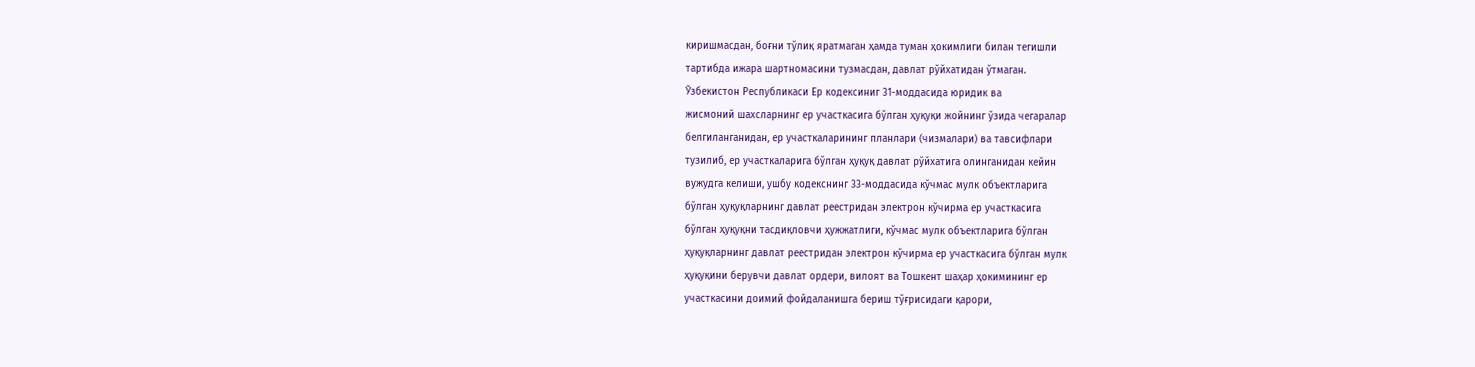киришмасдан, боғни тўлиқ яратмаган ҳамда туман ҳокимлиги билан тегишли
тартибда ижара шартномасини тузмасдан, давлат рўйхатидан ўтмаган.
Ўзбекистон Республикаси Ер кодексиниг 31-моддасида юридик ва
жисмоний шахсларнинг ер участкасига бўлган ҳуқуқи жойнинг ўзида чегаралар
белгиланганидан, ер участкаларининг планлари (чизмалари) ва тавсифлари
тузилиб, ер участкаларига бўлган ҳуқуқ давлат рўйхатига олинганидан кейин
вужудга келиши, ушбу кодекснинг 33-моддасида кўчмас мулк объектларига
бўлган ҳуқуқларнинг давлат реестридан электрон кўчирма ер участкасига
бўлган ҳуқуқни тасдиқловчи ҳужжатлиги, кўчмас мулк объектларига бўлган
ҳуқуқларнинг давлат реестридан электрон кўчирма ер участкасига бўлган мулк
ҳуқуқини берувчи давлат ордери, вилоят ва Тошкент шаҳар ҳокимининг ер
участкасини доимий фойдаланишга бериш тўғрисидаги қарори,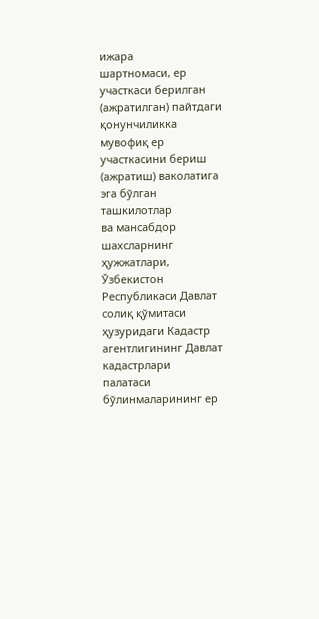ижара
шартномаси, ер участкаси берилган (ажратилган) пайтдаги қонунчиликка
мувофиқ ер участкасини бериш (ажратиш) ваколатига эга бўлган ташкилотлар
ва мансабдор шахсларнинг ҳужжатлари, Ўзбекистон Республикаси Давлат
солиқ қўмитаси ҳузуридаги Кадастр агентлигининг Давлат кадастрлари
палатаси бўлинмаларининг ер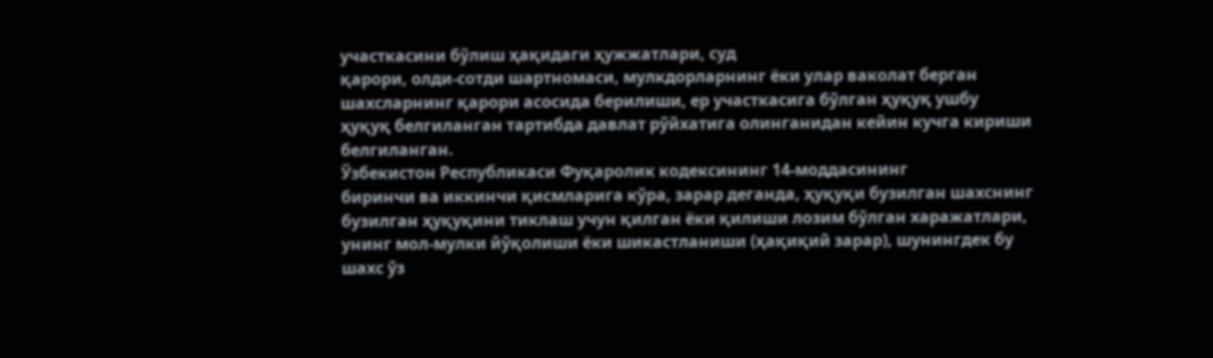участкасини бўлиш ҳақидаги ҳужжатлари, суд
қарори, олди-сотди шартномаси, мулкдорларнинг ёки улар ваколат берган
шахсларнинг қарори асосида берилиши, ер участкасига бўлган ҳуқуқ ушбу
ҳуқуқ белгиланган тартибда давлат рўйхатига олинганидан кейин кучга кириши
белгиланган.
Ўзбекистон Республикаси Фуқаролик кодексининг 14-моддасининг
биринчи ва иккинчи қисмларига кўра, зарар деганда, ҳуқуқи бузилган шахснинг
бузилган ҳуқуқини тиклаш учун қилган ёки қилиши лозим бўлган харажатлари,
унинг мол-мулки йўқолиши ёки шикастланиши (ҳақиқий зарар), шунингдек бу
шахс ўз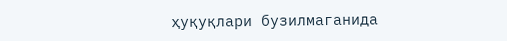ҳуқуқлари бузилмаганида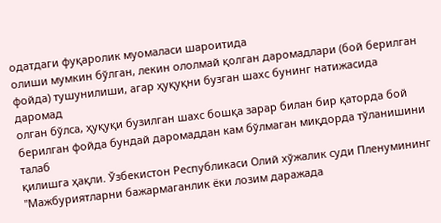одатдаги фуқаролик муомаласи шароитида
олиши мумкин бўлган, лекин ололмай қолган даромадлари (бой берилган
фойда) тушунилиши, агар ҳуқуқни бузган шахс бунинг натижасида даромад
олган бўлса, ҳуқуқи бузилган шахс бошқа зарар билан бир қаторда бой
берилган фойда бундай даромаддан кам бўлмаган миқдорда тўланишини талаб
қилишга ҳақли. Ўзбекистон Республикаси Олий хўжалик суди Пленумининг
"Мажбуриятларни бажармаганлик ёки лозим даражада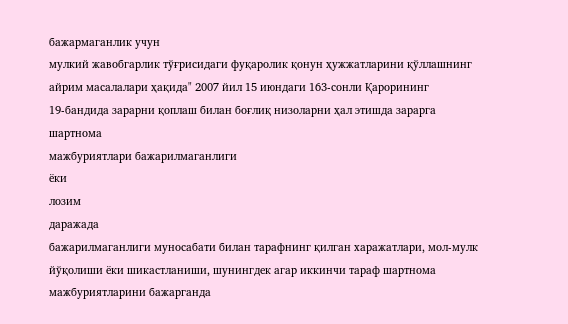бажармаганлик учун
мулкий жавобгарлик тўғрисидаги фуқаролик қонун ҳужжатларини қўллашнинг
айрим масалалари ҳақида" 2007 йил 15 июндаги 163-сонли Қарорининг
19-бандида зарарни қоплаш билан боғлиқ низоларни ҳал этишда зарарга
шартнома
мажбуриятлари бажарилмаганлиги
ёки
лозим
даражада
бажарилмаганлиги муносабати билан тарафнинг қилган харажатлари, мол-мулк
йўқолиши ёки шикастланиши, шунингдек агар иккинчи тараф шартнома
мажбуриятларини бажарганда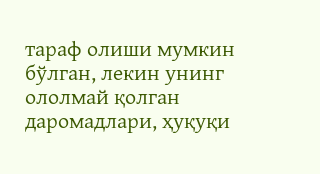тараф олиши мумкин бўлган, лекин унинг
ололмай қолган даромадлари, ҳуқуқи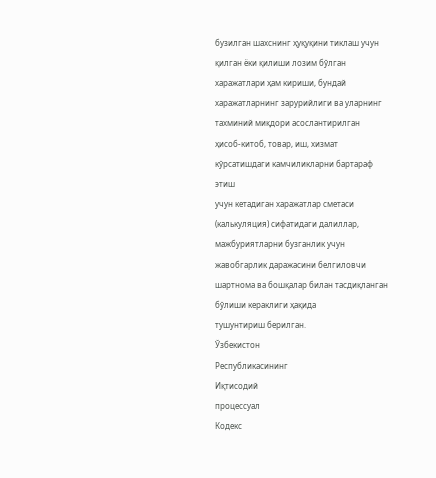бузилган шахснинг ҳуқуқини тиклаш учун
қилган ёки қилиши лозим бўлган харажатлари ҳам кириши, бундай
харажатларнинг зарурийлиги ва уларнинг тахминий миқдори асослантирилган
ҳисоб-китоб, товар, иш, хизмат кўрсатишдаги камчиликларни бартараф этиш
учун кетадиган харажатлар сметаси (калькуляция) сифатидаги далиллар,
мажбуриятларни бузганлик учун жавобгарлик даражасини белгиловчи
шартнома ва бошқалар билан тасдиқланган бўлиши кераклиги ҳақида
тушунтириш берилган.
Ўзбекистон
Республикасининг
Иқтисодий
процессуал
Кодекс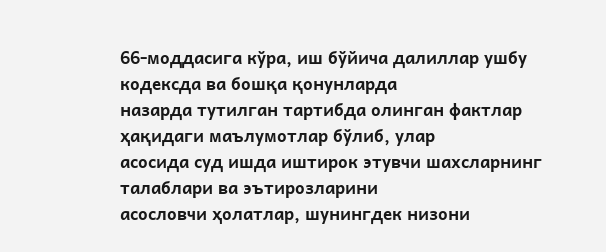66-моддасига кўра, иш бўйича далиллар ушбу кодексда ва бошқа қонунларда
назарда тутилган тартибда олинган фактлар ҳақидаги маълумотлар бўлиб, улар
асосида суд ишда иштирок этувчи шахсларнинг талаблари ва эътирозларини
асословчи ҳолатлар, шунингдек низони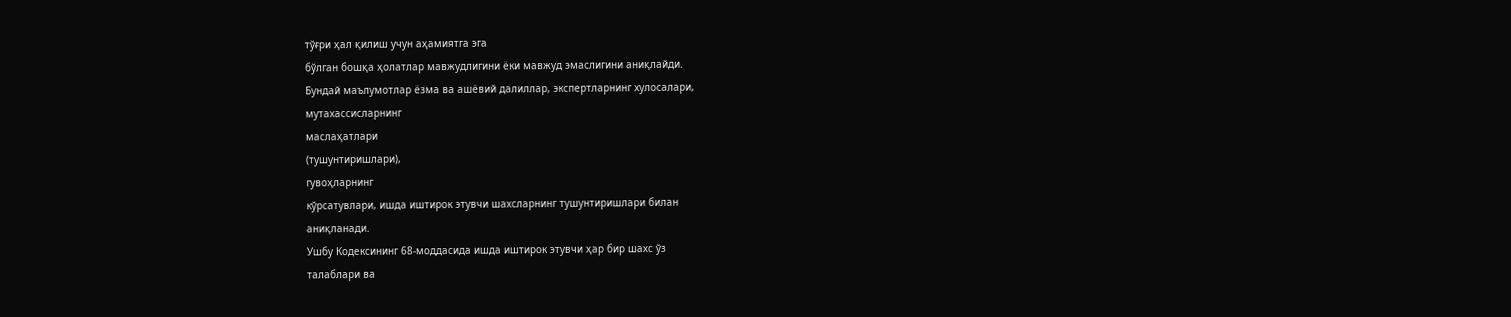тўғри ҳал қилиш учун аҳамиятга эга
бўлган бошқа ҳолатлар мавжудлигини ёки мавжуд эмаслигини аниқлайди.
Бундай маълумотлар ёзма ва ашёвий далиллар, экспертларнинг хулосалари,
мутахассисларнинг
маслаҳатлари
(тушунтиришлари),
гувоҳларнинг
кўрсатувлари, ишда иштирок этувчи шахсларнинг тушунтиришлари билан
аниқланади.
Ушбу Кодексининг 68-моддасида ишда иштирок этувчи ҳар бир шахс ўз
талаблари ва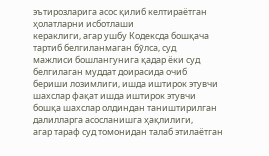эътирозларига асос қилиб келтираётган ҳолатларни исботлаши
кераклиги, агар ушбу Кодексда бошқача тартиб белгиланмаган бўлса, суд
мажлиси бошлангунига қадар ёки суд белгилаган муддат доирасида очиб
бериши лозимлиги, ишда иштирок этувчи шахслар фақат ишда иштирок этувчи
бошқа шахслар олдиндан таништирилган далилларга асосланишга ҳақлилиги,
агар тараф суд томонидан талаб этилаётган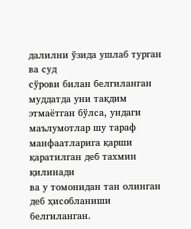далилни ўзида ушлаб турган ва суд
сўрови билан белгиланган муддатда уни тақдим этмаётган бўлса, ундаги
маълумотлар шу тараф манфаатларига қарши қаратилган деб тахмин қилинади
ва у томонидан тан олинган деб ҳисобланиши белгиланган.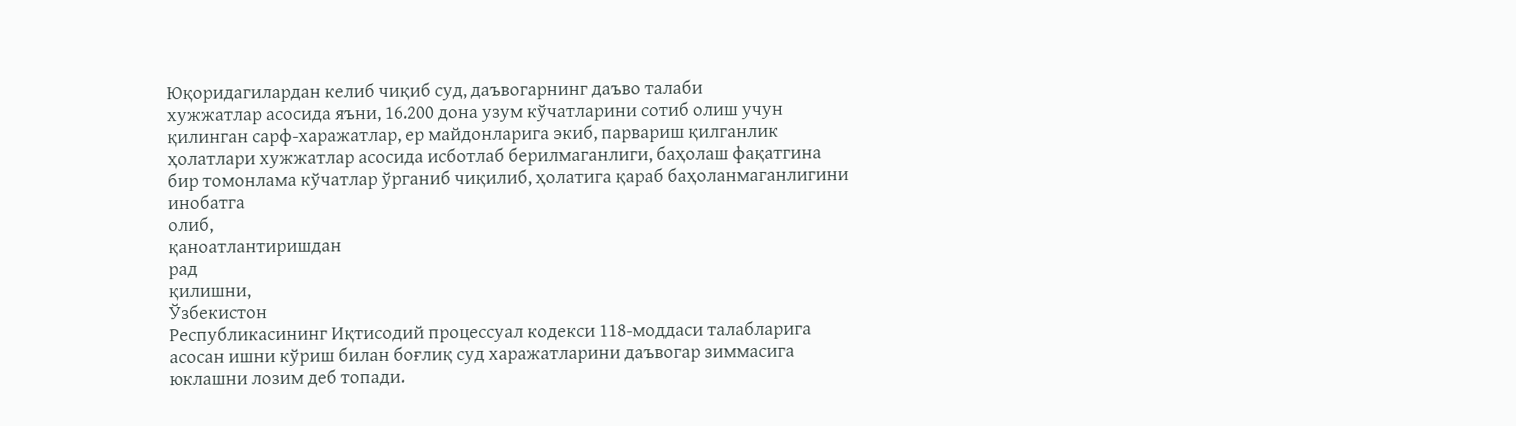Юқоридагилардан келиб чиқиб суд, даъвогарнинг даъво талаби
хужжатлар асосида яъни, 16.200 дона узум кўчатларини сотиб олиш учун
қилинган сарф-харажатлар, ер майдонларига экиб, парвариш қилганлик
ҳолатлари хужжатлар асосида исботлаб берилмаганлиги, баҳолаш фақатгина
бир томонлама кўчатлар ўрганиб чиқилиб, ҳолатига қараб баҳоланмаганлигини
инобатга
олиб,
қаноатлантиришдан
рад
қилишни,
Ўзбекистон
Республикасининг Иқтисодий процессуал кодекси 118-моддаси талабларига
асосан ишни кўриш билан боғлиқ суд харажатларини даъвогар зиммасига
юклашни лозим деб топади.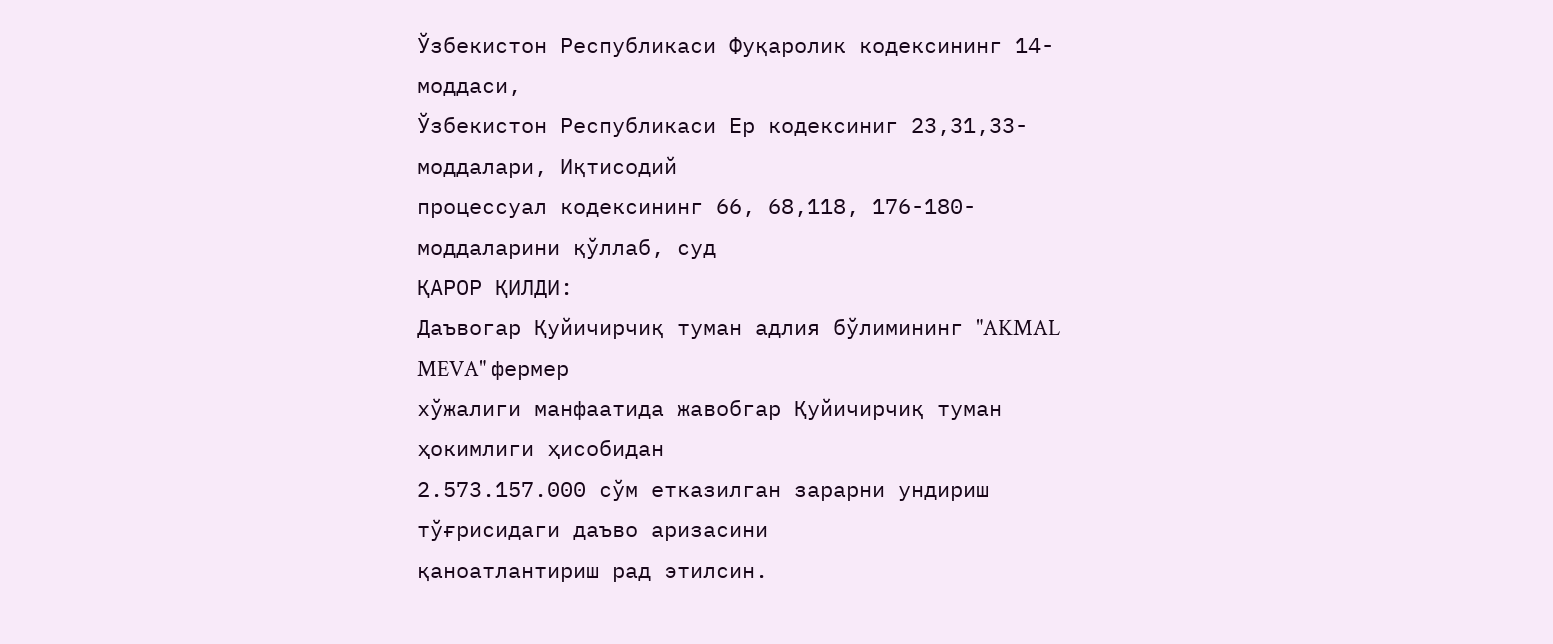Ўзбекистон Республикаси Фуқаролик кодексининг 14-моддаси,
Ўзбекистон Республикаси Ер кодексиниг 23,31,33-моддалари, Иқтисодий
процессуал кодексининг 66, 68,118, 176-180-моддаларини қўллаб, суд
ҚАРОР ҚИЛДИ:
Даъвогар Қуйичирчиқ туман адлия бўлимининг "AKMAL MEVA" фермер
хўжалиги манфаатида жавобгар Қуйичирчиқ туман ҳокимлиги ҳисобидан
2.573.157.000 сўм етказилган зарарни ундириш тўғрисидаги даъво аризасини
қаноатлантириш рад этилсин.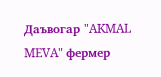Даъвогар "AKMAL MEVA" фермер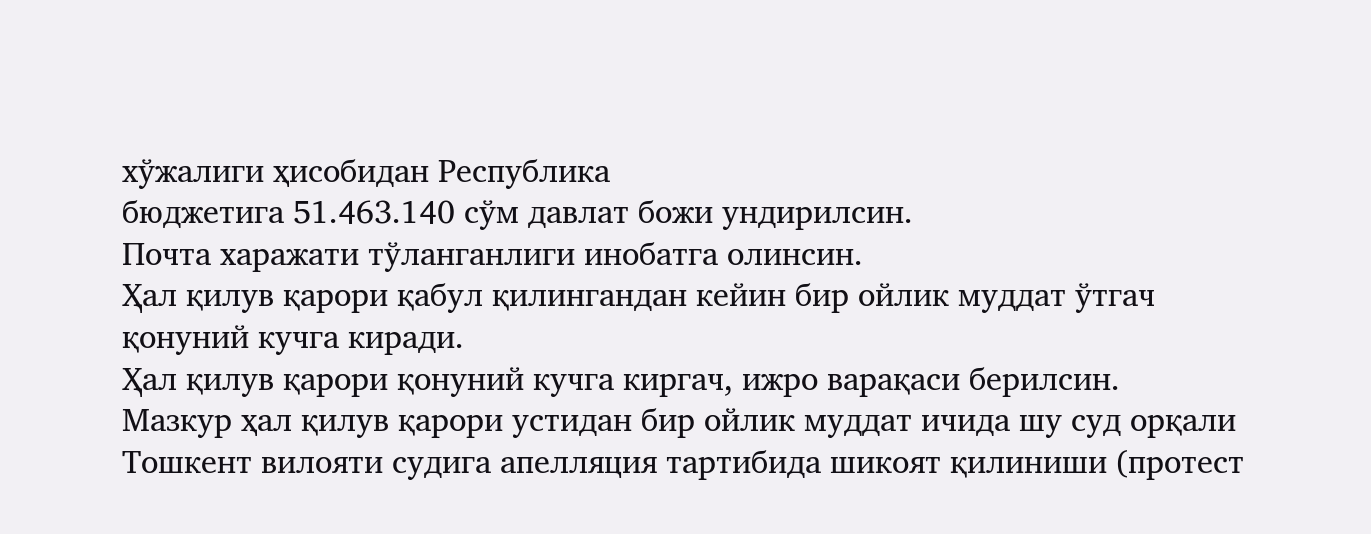хўжалиги ҳисобидан Республика
бюджетига 51.463.140 сўм давлат божи ундирилсин.
Почта харажати тўланганлиги инобатга олинсин.
Ҳал қилув қарори қабул қилингандан кейин бир ойлик муддат ўтгач
қонуний кучга киради.
Ҳал қилув қарори қонуний кучга киргач, ижро варақаси берилсин.
Мазкур ҳал қилув қарори устидан бир ойлик муддат ичида шу суд орқали
Тошкент вилояти судига апелляция тартибида шикоят қилиниши (протест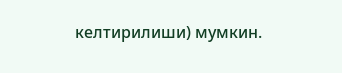келтирилиши) мумкин.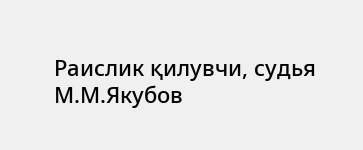Раислик қилувчи, судья
М.М.Якубов